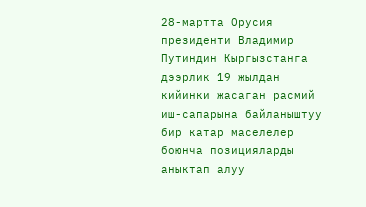28-мартта Орусия президенти Владимир Путиндин Кыргызстанга дээрлик 19 жылдан кийинки жасаган расмий иш-сапарына байланыштуу бир катар маселелер боюнча позицияларды аныктап алуу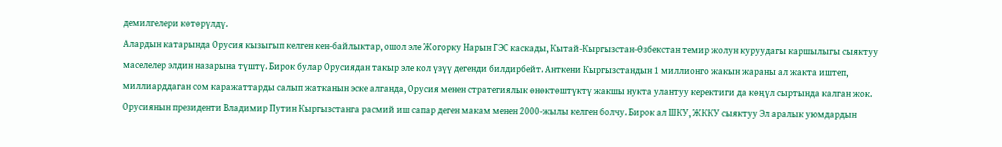демилгелери көтөрүлдү.
Алардын катарында Орусия кызыгып келген кен-байлыктар, ошол эле Жогорку Нарын ГЭС каскады, Кытай-Кыргызстан-Өзбекстан темир жолун куруудагы каршылыгы сыяктуу маселелер элдин назарына түштү. Бирок булар Орусиядан такыр эле кол үзүү дегенди билдирбейт. Анткени Кыргызстандын 1 миллионго жакын жараны ал жакта иштеп, миллиарддаган сом каражаттарды салып жатканын эске алганда, Орусия менен стратегиялык өнөктөштүктү жакшы нукта улантуу керектиги да көңүл сыртында калган жок.
Орусиянын президенти Владимир Путин Кыргызстанга расмий иш сапар деген макам менен 2000-жылы келген болчу. Бирок ал ШКУ, ЖККУ сыяктуу Эл аралык уюмдардын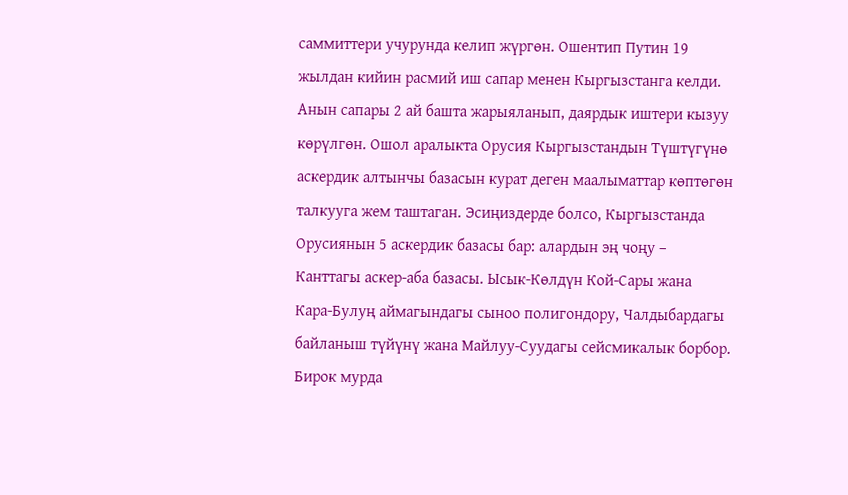саммиттери учурунда келип жүргөн. Ошентип Путин 19 жылдан кийин расмий иш сапар менен Кыргызстанга келди. Анын сапары 2 ай башта жарыяланып, даярдык иштери кызуу көрүлгөн. Ошол аралыкта Орусия Кыргызстандын Түштүгүнө аскердик алтынчы базасын курат деген маалыматтар көптөгөн талкууга жем таштаган. Эсиңиздерде болсо, Кыргызстанда Орусиянын 5 аскердик базасы бар: алардын эң чоңу – Канттагы аскер-аба базасы. Ысык-Көлдүн Кой-Сары жана Кара-Булуң аймагындагы сыноо полигондору, Чалдыбардагы байланыш түйүнү жана Майлуу-Суудагы сейсмикалык борбор.
Бирок мурда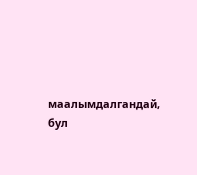маалымдалгандай, бул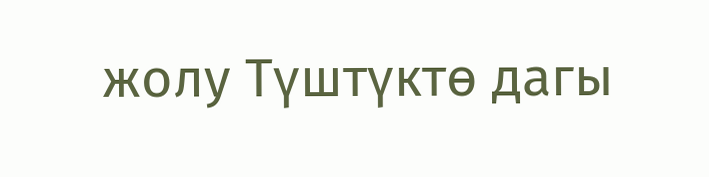жолу Түштүктө дагы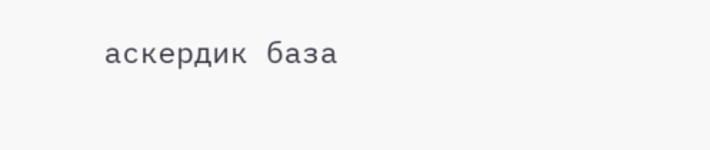аскердик база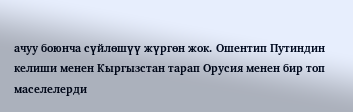ачуу боюнча сүйлөшүү жүргөн жок. Ошентип Путиндин келиши менен Кыргызстан тарап Орусия менен бир топ маселелерди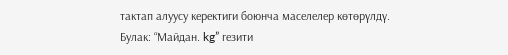тактап алуусу керектиги боюнча маселелер көтөрүлдү.
Булак: “Майдан. kg” гезити